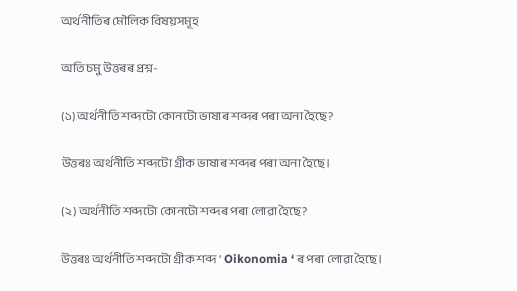অৰ্থনীতিৰ মৌলিক বিষয়সমূহ

অতি চমু উত্তৰৰ প্ৰশ্ন-

(১) অৰ্থনীতি শব্দটো কোনটো ভাষাৰ শব্দৰ পৰা অনা হৈছে?

উত্তৰঃ অৰ্থনীতি শব্দটো গ্ৰীক ভাষাৰ শব্দৰ পৰা অনা হৈছে।

(২) অৰ্থনীতি শব্দটো কোনটো শব্দৰ পৰা লোৱা হৈছে?

উত্তৰঃ অৰ্থনীতি শব্দটো গ্ৰীক শব্দ ‘ Oikonomia ‘ ৰ পৰা লোৱা হৈছে।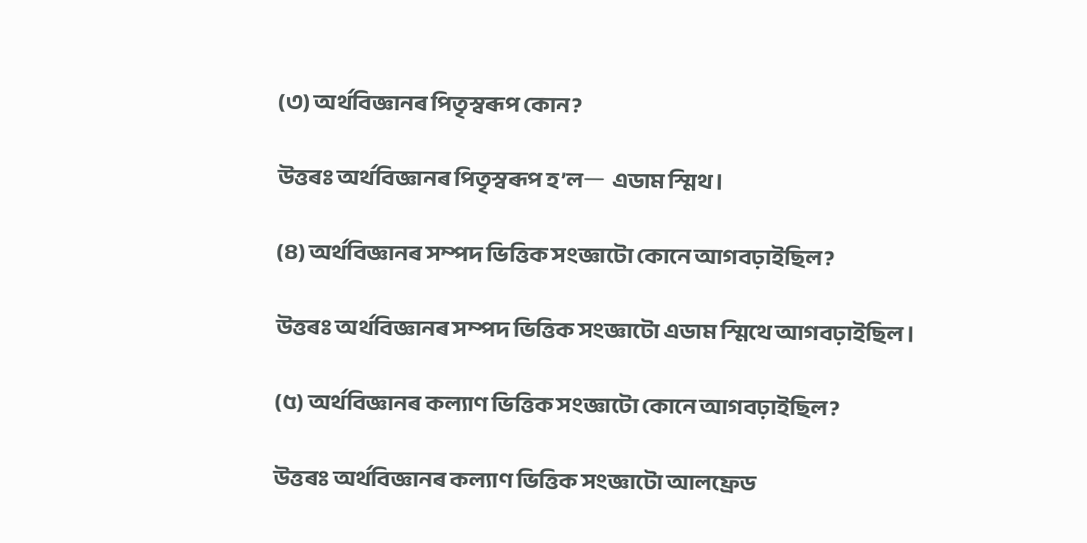(৩) অৰ্থবিজ্ঞানৰ পিতৃস্বৰূপ কোন?

উত্তৰঃ অৰ্থবিজ্ঞানৰ পিতৃস্বৰূপ হ’ল一 এডাম স্মিথ।

(৪) অৰ্থবিজ্ঞানৰ সম্পদ ভিত্তিক সংজ্ঞাটো কোনে আগবঢ়াইছিল?

উত্তৰঃ অৰ্থবিজ্ঞানৰ সম্পদ ভিত্তিক সংজ্ঞাটো এডাম স্মিথে আগবঢ়াইছিল।

(৫) অৰ্থবিজ্ঞানৰ কল্যাণ ভিত্তিক সংজ্ঞাটো কোনে আগবঢ়াইছিল?

উত্তৰঃ অৰ্থবিজ্ঞানৰ কল্যাণ ভিত্তিক সংজ্ঞাটো আলফ্ৰেড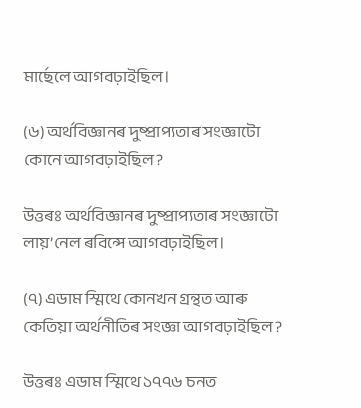মাৰ্ছেলে আগবঢ়াইছিল।

(৬) অৰ্থবিজ্ঞানৰ দুষ্প্ৰাপ্যতাৰ সংজ্ঞাটো কোনে আগবঢ়াইছিল?

উত্তৰঃ অৰ্থবিজ্ঞানৰ দুষ্প্ৰাপ্যতাৰ সংজ্ঞাটো লায়’নেল ৰবিন্সে আগবঢ়াইছিল।

(৭) এডাম স্মিথে কোনখন গ্ৰন্থত আৰু কেতিয়া অৰ্থনীতিৰ সংজ্ঞা আগবঢ়াইছিল?

উত্তৰঃ এডাম স্মিথে ১৭৭৬ চনত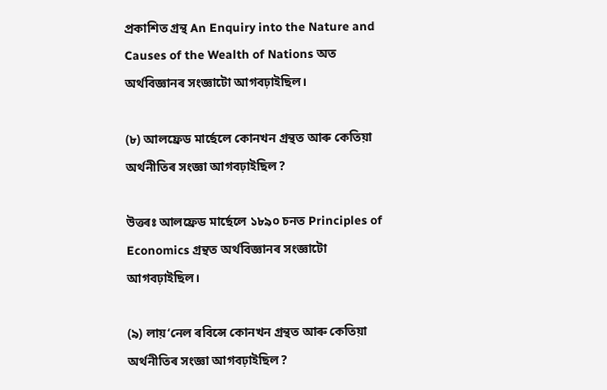প্ৰকাশিত গ্ৰন্থ An Enquiry into the Nature and Causes of the Wealth of Nations অত অৰ্থবিজ্ঞানৰ সংজ্ঞাটো আগবঢ়াইছিল।

(৮) আলফ্ৰেড মাৰ্ছেলে কোনখন গ্ৰন্থত আৰু কেতিয়া অৰ্থনীতিৰ সংজ্ঞা আগবঢ়াইছিল?

উত্তৰঃ আলফ্ৰেড মাৰ্ছেলে ১৮৯০ চনত Principles of Economics গ্ৰন্থত অৰ্থবিজ্ঞানৰ সংজ্ঞাটো আগবঢ়াইছিল।

(৯) লায়‘নেল ৰবিন্সে কোনখন গ্ৰন্থত আৰু কেতিয়া অৰ্থনীতিৰ সংজ্ঞা আগবঢ়াইছিল?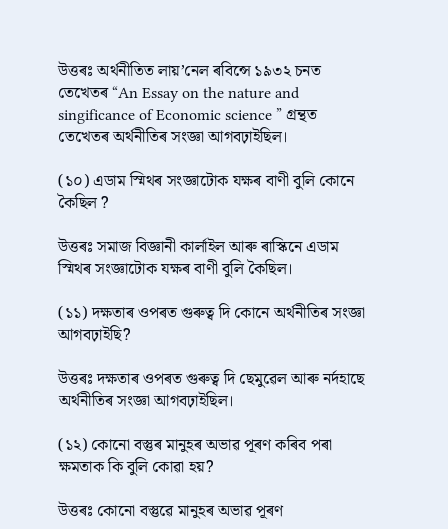উত্তৰঃ অৰ্থনীতিত লায়’নেল ৰবিন্সে ১৯৩২ চনত তেখেতৰ “An Essay on the nature and singificance of Economic science ” গ্ৰন্থত তেখেতৰ অৰ্থনীতিৰ সংজ্ঞা আগবঢ়াইছিল।

(১০) এডাম স্মিথৰ সংজ্ঞাটোক যক্ষৰ বাণী বুলি কোনে কৈছিল ?

উত্তৰঃ সমাজ বিজ্ঞানী কাৰ্লাইল আৰু ৰাস্কিনে এডাম স্মিথৰ সংজ্ঞাটোক যক্ষৰ বাণী বুলি কৈছিল।

(১১) দক্ষতাৰ ওপৰত গুৰুত্ব দি কোনে অৰ্থনীতিৰ সংজ্ঞা আগবঢ়াইছি?

উত্তৰঃ দক্ষতাৰ ওপৰত গুৰুত্ব দি ছেমুৱেল আৰু নৰ্দহাছে অৰ্থনীতিৰ সংজ্ঞা আগবঢ়াইছিল।

(১২) কোনো বস্তুৰ মানুহৰ অভাৱ পূৰণ কৰিব পৰা ক্ষমতাক কি বুলি কোৱা হয়?

উত্তৰঃ কোনো বস্তুৱে মানুহৰ অভাৱ পূৰণ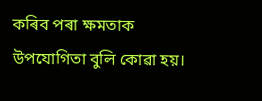কৰিব পৰা ক্ষমতাক উপযোগিতা বুলি কোৱা হয়।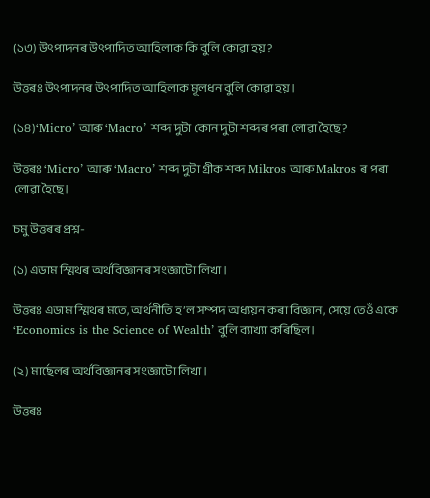(১৩) উৎপাদনৰ উৎপাদিত আহিলাক কি বুলি কোৱা হয়?

উত্তৰঃ উৎপাদনৰ উৎপাদিত আহিলাক মূলধন বুলি কোৱা হয়।

(১৪)‘Micro’ আৰু ‘Macro’ শব্দ দুটা কোন দুটা শব্দৰ পৰা লোৱা হৈছে?

উত্তৰঃ ‘Micro’ আৰু ‘Macro’ শব্দ দুটা গ্ৰীক শব্দ Mikros আৰু Makros ৰ পৰা লোৱা হৈছে।

চমু উত্তৰৰ প্ৰশ্ন-

(১) এডাম স্মিথৰ অৰ্থবিজ্ঞানৰ সংজ্ঞাটো লিখা।

উত্তৰঃ এডাম স্মিথৰ মতে, অৰ্থনীতি হ’ল সম্পদ অধ্যয়ন কৰা বিজ্ঞান, সেয়ে তেওঁ একে ‘Economics is the Science of Wealth’ বুলি ব্যাখ্যা কৰিছিল।

(২) মাৰ্ছেলৰ অৰ্থবিজ্ঞানৰ সংজ্ঞাটো লিখা।

উত্তৰঃ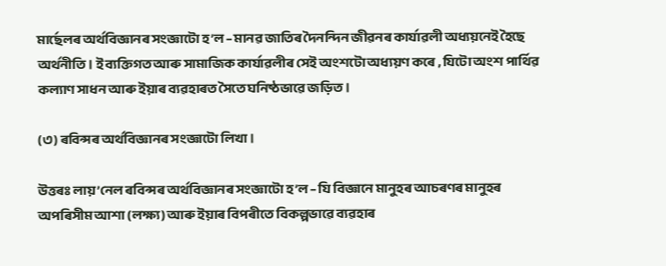মাৰ্ছেলৰ অৰ্থবিজ্ঞানৰ সংজ্ঞাটো হ’ল – মানৱ জাতিৰ দৈনন্দিন জীৱনৰ কাৰ্যাৱলী অধ্যয়নেই হৈছে অৰ্থনীতি। ই ব্যক্তিগত আৰু সামাজিক কাৰ্যাৱলীৰ সেই অংশটো অধ্যয়ণ কৰে , যিটো অংশ পাৰ্থিৱ কল্যাণ সাধন আৰু ইয়াৰ ব্যৱহাৰত সৈতে ঘনিষ্ঠভাৱে জড়িত।

(৩) ৰবিন্সৰ অৰ্থবিজ্ঞানৰ সংজ্ঞাটো লিখা।

উত্তৰঃ লায়’নেল ৰবিন্সৰ অৰ্থবিজ্ঞানৰ সংজ্ঞাটো হ’ল – যি বিজ্ঞানে মানুহৰ আচৰণৰ মানুহৰ অপৰিসীম আশা (লক্ষ্য) আৰু ইয়াৰ বিপৰীতে বিকল্পভাৱে ব্যৱহাৰ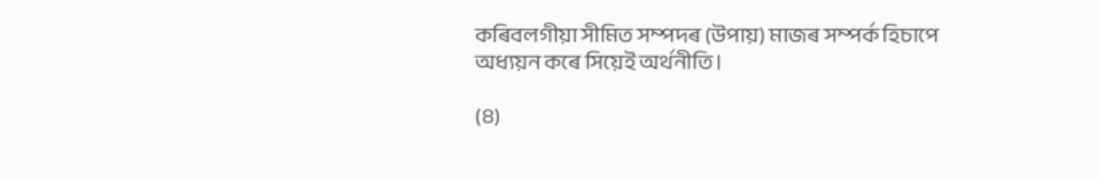কৰিবলগীয়া সীমিত সম্পদৰ (উপায়) মাজৰ সম্পৰ্ক হিচাপে অধ্যয়ন কৰে সিয়েই অৰ্থনীতি।

(৪)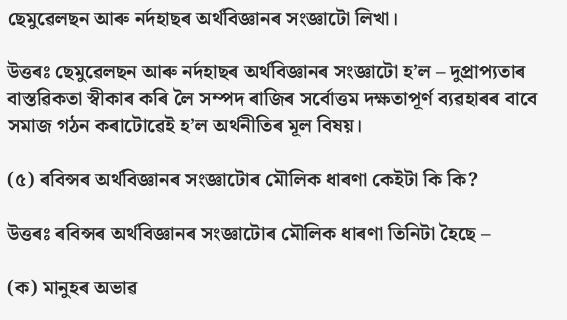ছেমুৱেলছন আৰু নৰ্দহাছৰ অৰ্থবিজ্ঞানৰ সংজ্ঞাটো লিখা।

উত্তৰঃ ছেমুৱেলছন আৰু নৰ্দহাছৰ অৰ্থবিজ্ঞানৰ সংজ্ঞাটো হ’ল – দুপ্ৰাপ্যতাৰ বাস্তৱিকতা স্বীকাৰ কৰি লৈ সম্পদ ৰাজিৰ সৰ্বোত্তম দক্ষতাপূৰ্ণ ব্যৱহাৰৰ বাবে সমাজ গঠন কৰাটোৱেই হ’ল অৰ্থনীতিৰ মূল বিষয়।

(৫) ৰবিন্সৰ অৰ্থবিজ্ঞানৰ সংজ্ঞাটোৰ মৌলিক ধাৰণা কেইটা কি কি?

উত্তৰঃ ৰবিন্সৰ অৰ্থবিজ্ঞানৰ সংজ্ঞাটোৰ মৌলিক ধাৰণা তিনিটা হৈছে –

(ক) মানুহৰ অভাৱ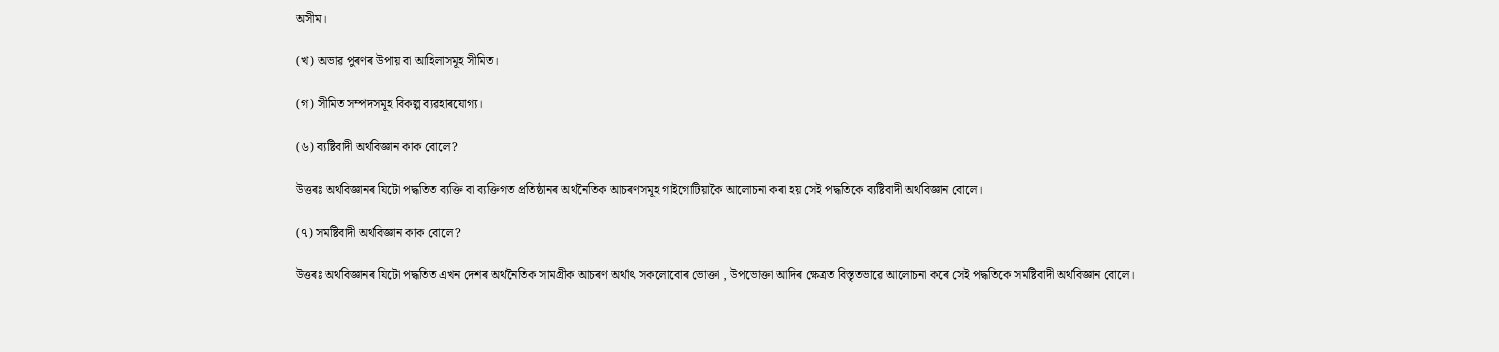অসীম।

(খ) অভাৱ পুৰণৰ উপায় বা আহিলাসমূহ সীমিত।

(গ) সীমিত সম্পদসমূহ বিকল্প ব্যৱহাৰযোগ্য।

(৬) ব্যষ্টিবাদী অৰ্থবিজ্ঞান কাক বোলে?

উত্তৰঃ অৰ্থবিজ্ঞানৰ যিটো পদ্ধতিত ব্যক্তি বা ব্যক্তিগত প্ৰতিষ্ঠানৰ অৰ্থনৈতিক আচৰণসমূহ গাইগোটিয়াকৈ আলোচনা কৰা হয় সেই পদ্ধতিকে ব্যষ্টিবাদী অৰ্থবিজ্ঞান বোলে।

(৭) সমষ্টিবাদী অৰ্থবিজ্ঞান কাক বোলে?

উত্তৰঃ অৰ্থবিজ্ঞানৰ যিটো পদ্ধতিত এখন দেশৰ অৰ্থনৈতিক সামগ্ৰীক আচৰণ অৰ্থাৎ সকলোবোৰ ভোক্তা , উপভোক্তা আদিৰ ক্ষেত্ৰত বিস্তৃতভাৱে আলোচনা কৰে সেই পদ্ধতিকে সমষ্টিবাদী অৰ্থবিজ্ঞান বোলে।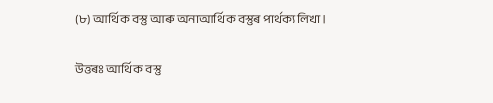(৮) আৰ্থিক বস্তু আৰু অনাআৰ্থিক বস্তুৰ পাৰ্থক্য লিখা।

উত্তৰঃ আৰ্থিক বস্তু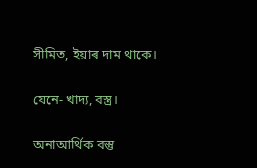সীমিত, ইয়াৰ দাম থাকে।

যেনে- খাদ্য, বস্ত্ৰ।

অনাআর্থিক বস্তু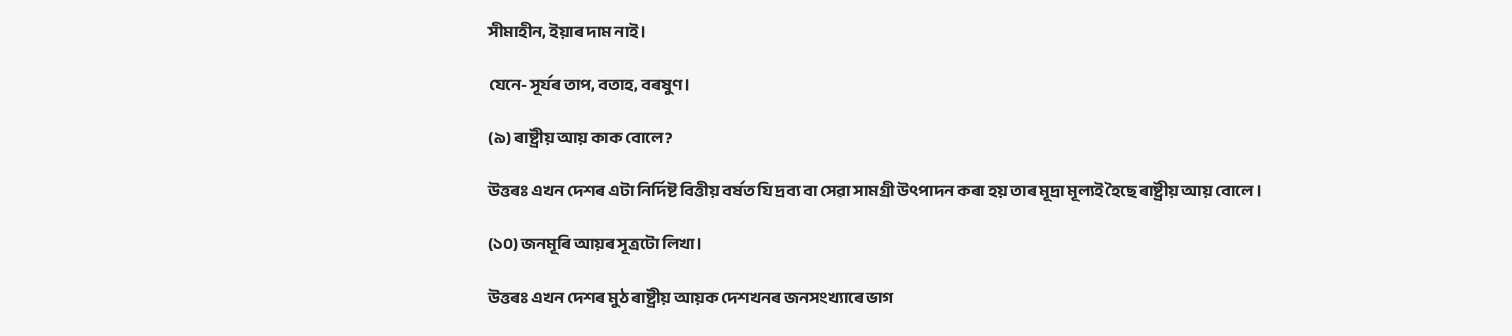সীমাহীন, ইয়াৰ দাম নাই।

যেনে- সূৰ্যৰ তাপ, বতাহ, বৰষুণ।

(৯) ৰাষ্ট্ৰীয় আয় কাক বোলে?

উত্তৰঃ এখন দেশৰ এটা নিৰ্দিষ্ট বিত্তীয় বৰ্ষত যি দ্ৰব্য বা সেৱা সামগ্ৰী উৎপাদন কৰা হয় তাৰ মূদ্ৰা মূল্যই হৈছে ৰাষ্ট্ৰীয় আয় বোলে ।

(১০) জনমূৰি আয়ৰ সূত্ৰটো লিখা।

উত্তৰঃ এখন দেশৰ মুঠ ৰাষ্ট্ৰীয় আয়ক দেশখনৰ জনসংখ্যাৰে ভাগ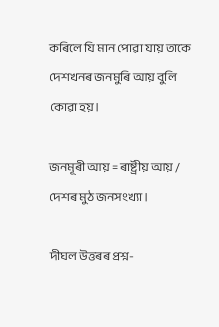কৰিলে যি মান পোৱা যায় তাকে দেশখনৰ জনমুৰি আয় বুলি কোৱা হয়।

জনমূৰী আয় = ৰাষ্ট্ৰীয় আয় / দেশৰ মুঠ জনসংখ্যা।

দীঘল উত্তৰৰ প্ৰশ্ন-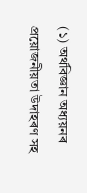(১) অৰ্থবিজ্ঞান অধ্যয়নৰ প্ৰয়োজনীয়তা উদাহৰণ সহ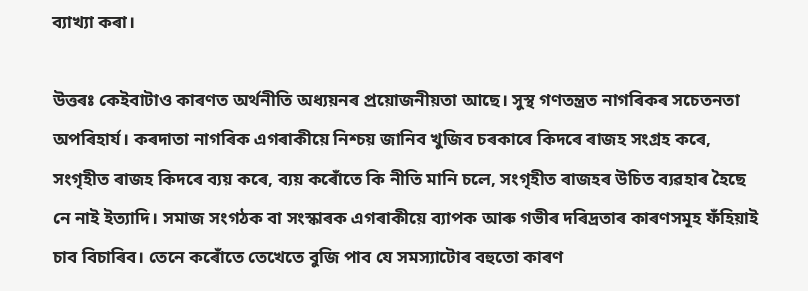ব্যাখ্যা কৰা।

উত্তৰঃ কেইবাটাও কাৰণত অর্থনীতি অধ্যয়নৰ প্ৰয়োজনীয়তা আছে। সুস্থ গণতন্ত্ৰত নাগৰিকৰ সচেতনতা অপৰিহাৰ্য। কৰদাতা নাগৰিক এগৰাকীয়ে নিশ্চয় জানিব খুজিব চৰকাৰে কিদৰে ৰাজহ সংগ্ৰহ কৰে, সংগৃহীত ৰাজহ কিদৰে ব্যয় কৰে, ব্যয় কৰোঁতে কি নীতি মানি চলে, সংগৃহীত ৰাজহৰ উচিত ব্যৱহাৰ হৈছে নে নাই ইত্যাদি। সমাজ সংগঠক বা সংস্কাৰক এগৰাকীয়ে ব্যাপক আৰু গভীৰ দৰিদ্ৰতাৰ কাৰণসমূহ ফঁহিয়াই চাব বিচাৰিব। তেনে কৰোঁতে তেখেতে বুজি পাব যে সমস্যাটোৰ বহুতো কাৰণ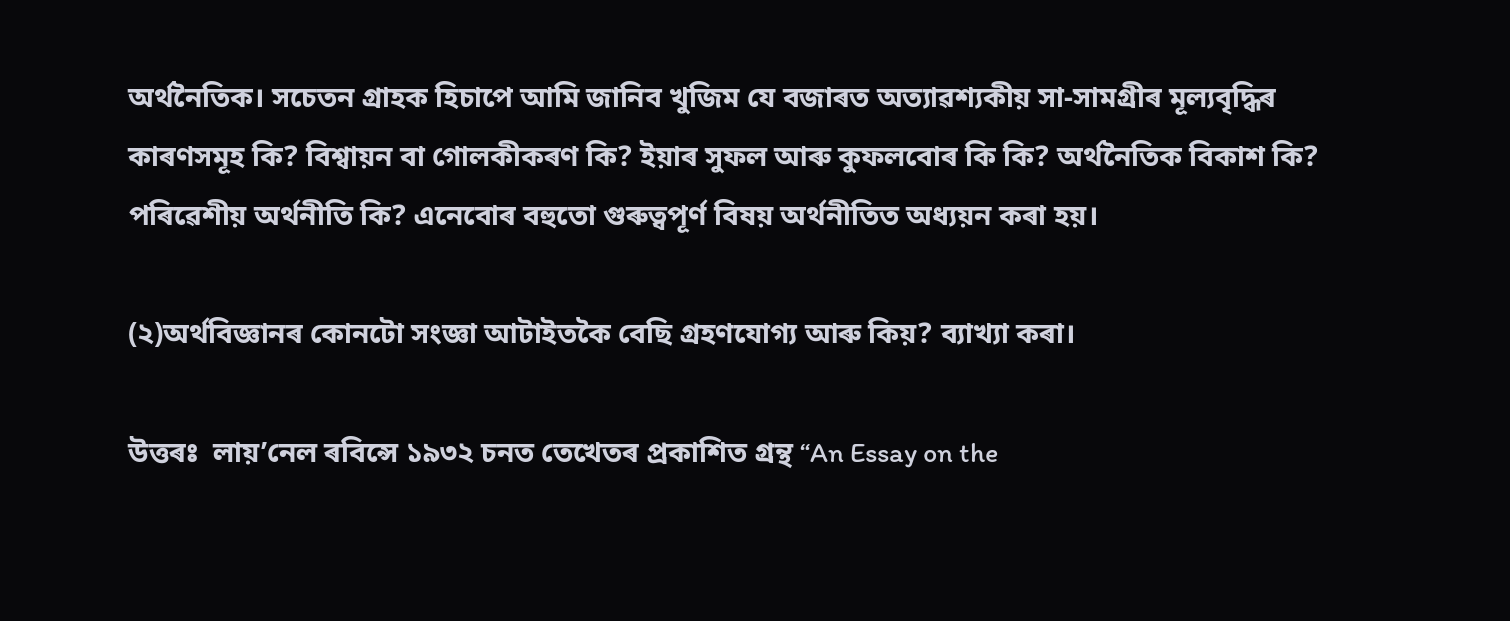অৰ্থনৈতিক। সচেতন গ্রাহক হিচাপে আমি জানিব খুজিম যে বজাৰত অত্যাৱশ্যকীয় সা-সামগ্ৰীৰ মূল্যবৃদ্ধিৰ কাৰণসমূহ কি? বিশ্বায়ন বা গোলকীকৰণ কি? ইয়াৰ সুফল আৰু কুফলবোৰ কি কি? অর্থনৈতিক বিকাশ কি? পৰিৱেশীয় অর্থনীতি কি? এনেবোৰ বহুতো গুৰুত্বপূৰ্ণ বিষয় অর্থনীতিত অধ্যয়ন কৰা হয়।

(২)অৰ্থবিজ্ঞানৰ কোনটো সংজ্ঞা আটাইতকৈ বেছি গ্ৰহণযোগ্য আৰু কিয়? ব্যাখ্যা কৰা।

উত্তৰঃ  লায়’নেল ৰবিন্সে ১৯৩২ চনত তেখেতৰ প্ৰকাশিত গ্ৰন্থ “An Essay on the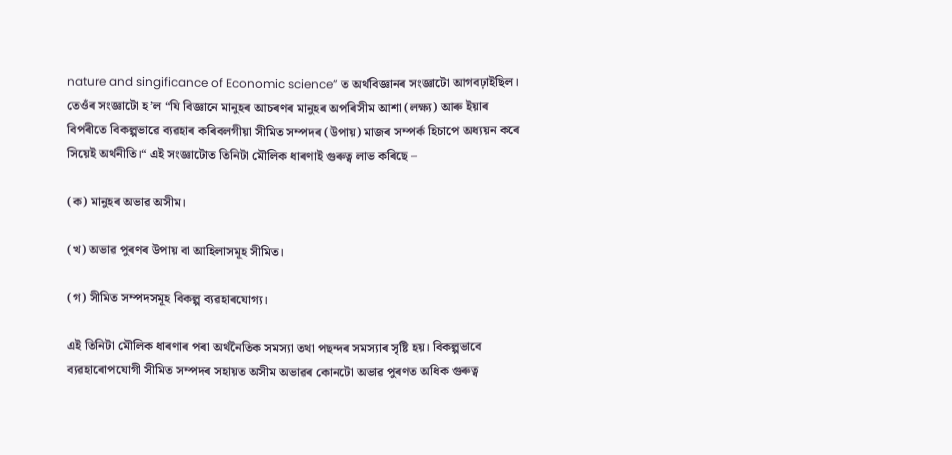nature and singificance of Economic science” ত অৰ্থবিজ্ঞানৰ সংজ্ঞাটো আগবঢ়াইছিল। তেওঁৰ সংজ্ঞাটো হ’ল “যি বিজ্ঞানে মানুহৰ আচৰণৰ মানুহৰ অপৰিসীম আশা (লক্ষ্য) আৰু ইয়াৰ বিপৰীতে বিকল্পভাৱে ব্যৱহাৰ কৰিবলগীয়া সীমিত সম্পদৰ (উপায়) মাজৰ সম্পৰ্ক হিচাপে অধ্যয়ন কৰে সিয়েই অৰ্থনীতি।“ এই সংজ্ঞাটোত তিনিটা মৌলিক ধাৰণাই গুৰুত্ব লাভ কৰিছে –

(ক) মানুহৰ অভাৱ অসীম।

(খ) অভাৱ পুৰণৰ উপায় বা আহিলাসমূহ সীমিত।

(গ) সীমিত সম্পদসমূহ বিকল্প ব্যৱহাৰযোগ্য।

এই তিনিটা মৌলিক ধাৰণাৰ পৰা অৰ্থনৈতিক সমস্যা তথা পছন্দৰ সমস্যাৰ সৃষ্টি হয়। বিকল্পভাবে ব্যৱহাৰোপযোগী সীমিত সম্পদৰ সহায়ত অসীম অভাৱৰ কোনটো অভাৱ পুৰণত অধিক গুৰুত্ব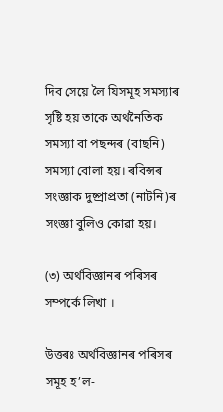দিব সেয়ে লৈ যিসমূহ সমস্যাৰ সৃষ্টি হয় তাকে অর্থনৈতিক সমস্যা বা পছন্দৰ (বাছনি) সমস্যা বোলা হয়। ৰবিন্সৰ সংজ্ঞাক দুষ্প্রাপ্ৰতা (নাটনি)ৰ সংজ্ঞা বুলিও কোৱা হয়।

(৩) অৰ্থবিজ্ঞানৰ পৰিসৰ সম্পৰ্কে লিখা ।

উত্তৰঃ অৰ্থবিজ্ঞানৰ পৰিসৰ সমূহ হ’ল-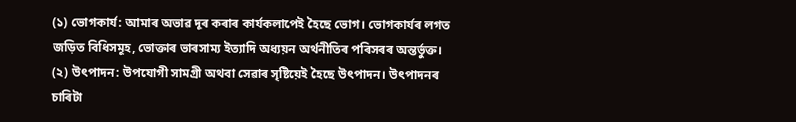(১) ভোগকার্য: আমাৰ অভাৱ দূৰ কৰাৰ কার্যকলাপেই হৈছে ভোগ। ভোগকাৰ্যৰ লগত জড়িত বিধিসমূহ, ভোক্তাৰ ভাৰসাম্য ইত্যাদি অধ্যয়ন অর্থনীতিৰ পৰিসৰৰ অন্তৰ্ভুক্ত।
(২) উৎপাদন: উপযোগী সামগ্রী অথবা সেৱাৰ সৃষ্টিয়েই হৈছে উৎপাদন। উৎপাদনৰ চাৰিটা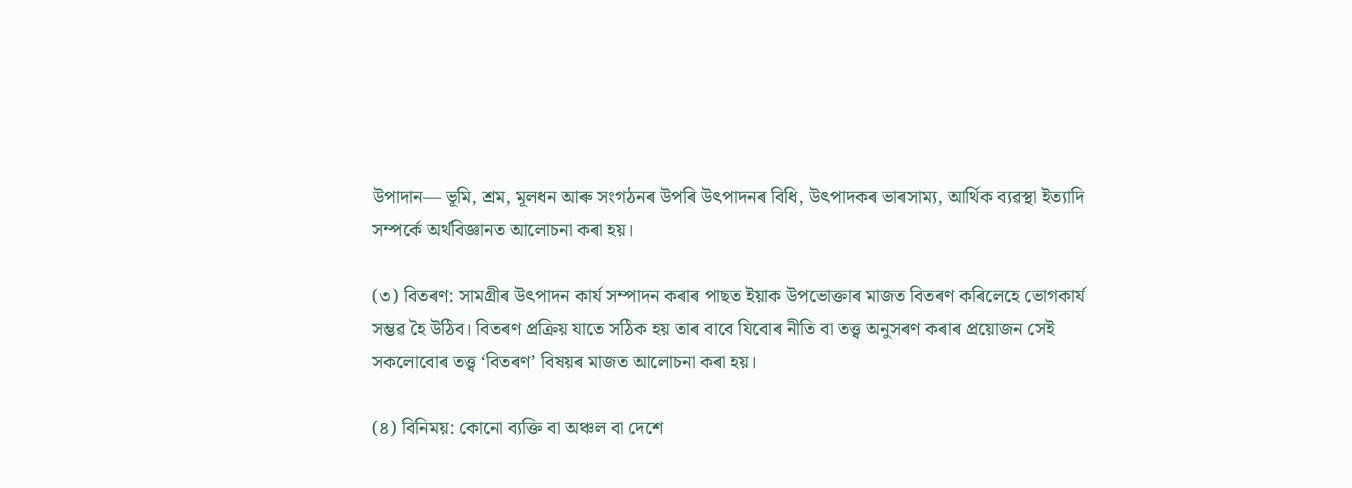উপাদান— ভূমি, শ্রম, মূলধন আৰু সংগঠনৰ উপৰি উৎপাদনৰ বিধি, উৎপাদকৰ ভাৰসাম্য, আর্থিক ব্যৱস্থা ইত্যাদি সম্পর্কে অর্থবিজ্ঞানত আলোচনা কৰা হয়।

(৩) বিতৰণ: সামগ্রীৰ উৎপাদন কার্য সম্পাদন কৰাৰ পাছত ইয়াক উপভোক্তাৰ মাজত বিতৰণ কৰিলেহে ভোগকার্য সম্ভৱ হৈ উঠিব। বিতৰণ প্রক্রিয় যাতে সঠিক হয় তাৰ বাবে যিবোৰ নীতি বা তত্ত্ব অনুসৰণ কৰাৰ প্রয়োজন সেই সকলোবোৰ তত্ত্ব ‘বিতৰণ’ বিষয়ৰ মাজত আলোচনা কৰা হয়।

(৪) বিনিময়: কোনো ব্যক্তি বা অঞ্চল বা দেশে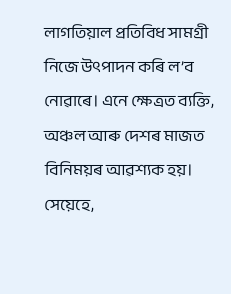লাগতিয়াল প্রতিবিধ সামগ্রী নিজে উৎপাদন কৰি ল’ব নোৱাৰে। এনে ক্ষেত্ৰত ব্যক্তি, অঞ্চল আৰু দেশৰ মাজত বিনিময়ৰ আৱশ্যক হয়। সেয়েহে,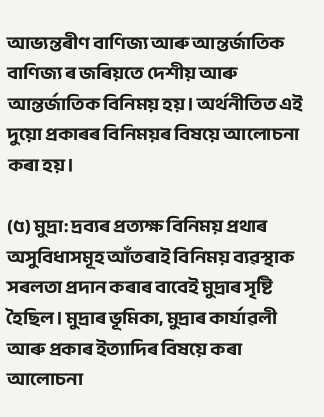আভ্যন্তৰীণ বাণিজ্য আৰু আন্তর্জাতিক বাণিজ্য ৰ জৰিয়তে দেশীয় আৰু আন্তর্জাতিক বিনিময় হয়। অর্থনীতিত এই দুয়ো প্ৰকাৰৰ বিনিময়ৰ বিষয়ে আলোচনা কৰা হয়।

(৫) মুদ্রা: দ্ৰব্যৰ প্ৰত্যক্ষ বিনিময় প্ৰথাৰ অসুবিধাসমূহ আঁতৰাই বিনিময় ব্যৱস্থাক সৰলতা প্ৰদান কৰাৰ বাবেই মুদ্রাৰ সৃষ্টি হৈছিল। মুদ্ৰাৰ ভূমিকা, মুদ্ৰাৰ কাৰ্যাৱলী আৰু প্ৰকাৰ ইত্যাদিৰ বিষয়ে কৰা আলোচনা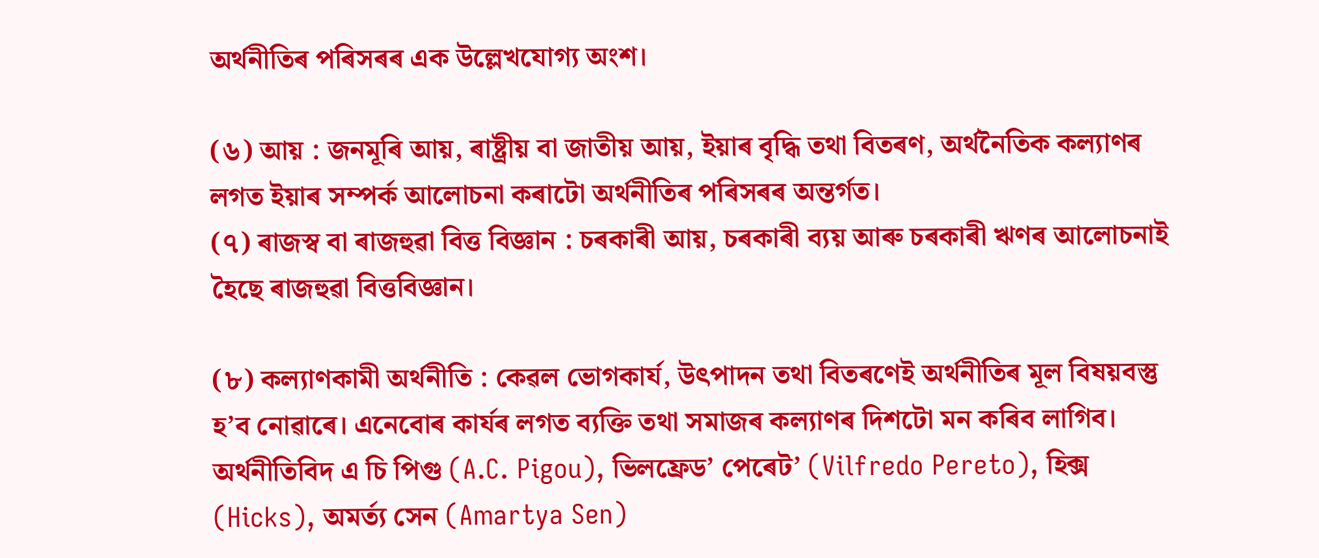অৰ্থনীতিৰ পৰিসৰৰ এক উল্লেখযোগ্য অংশ।

(৬) আয় : জনমূৰি আয়, ৰাষ্ট্ৰীয় বা জাতীয় আয়, ইয়াৰ বৃদ্ধি তথা বিতৰণ, অর্থনৈতিক কল্যাণৰ লগত ইয়াৰ সম্পর্ক আলোচনা কৰাটো অর্থনীতিৰ পৰিসৰৰ অন্তর্গত।
(৭) ৰাজস্ব বা ৰাজহুৱা বিত্ত বিজ্ঞান : চৰকাৰী আয়, চৰকাৰী ব্যয় আৰু চৰকাৰী ঋণৰ আলোচনাই হৈছে ৰাজহুৱা বিত্তবিজ্ঞান।

(৮) কল্যাণকামী অর্থনীতি : কেৱল ভোগকার্য, উৎপাদন তথা বিতৰণেই অর্থনীতিৰ মূল বিষয়বস্তু হ’ব নোৱাৰে। এনেবোৰ কাৰ্যৰ লগত ব্যক্তি তথা সমাজৰ কল্যাণৰ দিশটো মন কৰিব লাগিব। অর্থনীতিবিদ এ চি পিগু (A.C. Pigou), ভিলফ্রেড’ পেৰেট’ (Vilfredo Pereto), হিক্স (Hicks), অমর্ত্য সেন (Amartya Sen)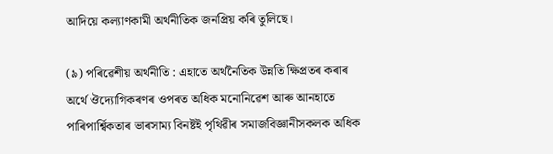আদিয়ে কল্যাণকামী অর্থনীতিক জনপ্ৰিয় কৰি তুলিছে।

(৯) পৰিৱেশীয় অর্থনীতি : এহাতে অর্থনৈতিক উন্নতি ক্ষিপ্ৰতৰ কৰাৰ অৰ্থে ঔদ্যোগিকৰণৰ ওপৰত অধিক মনোনিৱেশ আৰু আনহাতে পাৰিপাৰ্শ্বিকতাৰ ভাৰসাম্য বিনষ্টই পৃথিৱীৰ সমাজবিজ্ঞানীসকলক অধিক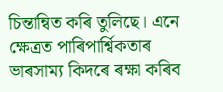চিন্তান্বিত কৰি তুলিছে। এনে ক্ষেত্ৰত পাৰিপাৰ্শ্বিকতাৰ ভাৰসাম্য কিদৰে ৰক্ষা কৰিব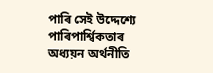পাৰি সেই উদ্দেশ্যে পাৰিপাৰ্শ্বিকতাৰ অধ্যয়ন অর্থনীতি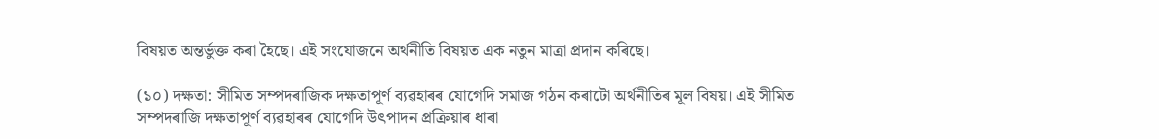বিষয়ত অন্তর্ভুক্ত কৰা হৈছে। এই সংযোজনে অর্থনীতি বিষয়ত এক নতুন মাত্ৰা প্ৰদান কৰিছে।

(১০) দক্ষতা: সীমিত সম্পদৰাজিক দক্ষতাপূর্ণ ব্যৱহাৰৰ যোগেদি সমাজ গঠন কৰাটো অর্থনীতিৰ মূল বিষয়। এই সীমিত সম্পদৰাজি দক্ষতাপূর্ণ ব্যৱহাৰৰ যোগেদি উৎপাদন প্ৰক্ৰিয়াৰ ধাৰা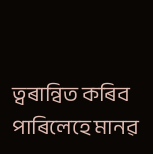ত্বৰান্বিত কৰিব পাৰিলেহে মানৱ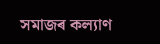সমাজৰ কল্যাণ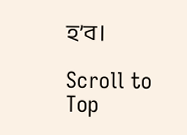হ’ব।

Scroll to Top